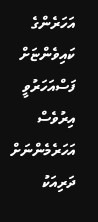އަހަރެންގެ ކައިވެންޏަށް ފަސްއަހަރުވީ އިރުވެސް އަހަރެމެންނަށް ދަރިއަކު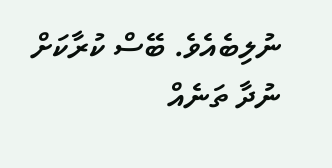ނުލިބެއެވެ. ބޭސް ކުރާކަށް ނުދާ ތަނެއް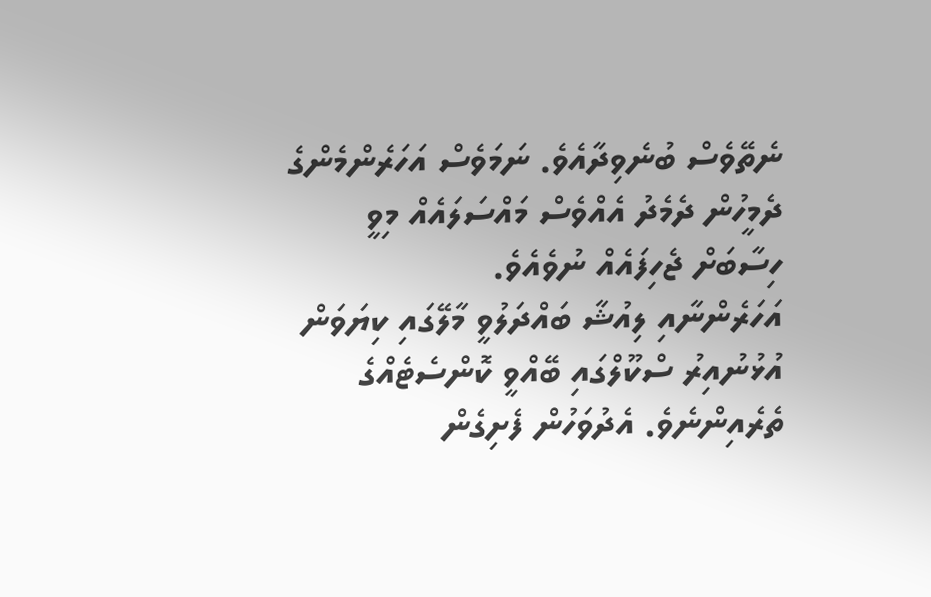ނެތޭވެސް ބުނެވިދާއެވެ. ނަމަވެސް އަހަރެންމެންގެ ދެމީހުން ދެމެދު އެއްވެސް މައްސަލައެއް މިވީ ހިސާބަށް ޖެހިފައެއް ނުވެއެވެ.
އަހަރެންނާއި ލިއުޝާ ބައްދަލުވީ މާލޭގައި ކިޔަވަން އުޅުނުއިރު ސްކޫލްގައި ބޭއްވީ ކޮންސެޓެއްގެ ތެރެއިންނެވެ. އެދުވަހުން ފެށިގެން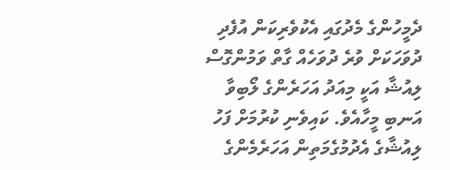ދެމީހުންގެ މެދުގައި އެކުވެރިކަން އުފެދި ދުވަހަކަށް ވުރެ ދުވަހެއް ގާތް ވަމުންގޮސް ލިއުޝާ އަކީ މިއަދު އަހަރެންގެ ލޯބިވާ އަނބި މީހާއެވެ. ކައިވެނި ކުރުމަށް ފަހު ލިއުޝާގެ އެދުމުގެމަތިން އަހަރެމެންގެ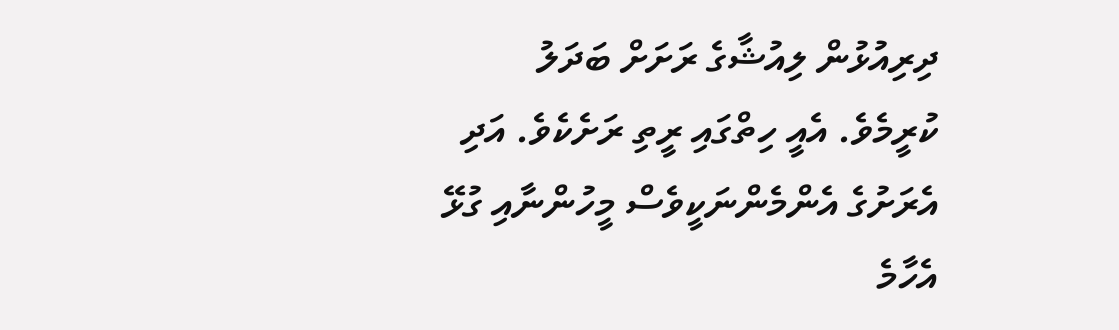ދިރިއުޅުން ލިއުޝާގެ ރަށަށް ބަދަލު ކުރީމެވެ. އެއީ ހިތްގައި ރީތި ރަށެކެވެ. އަދި އެރަށުގެ އެންމެންނަކީވެސް މީހުންނާއި ގުޅޭ އެހާމެ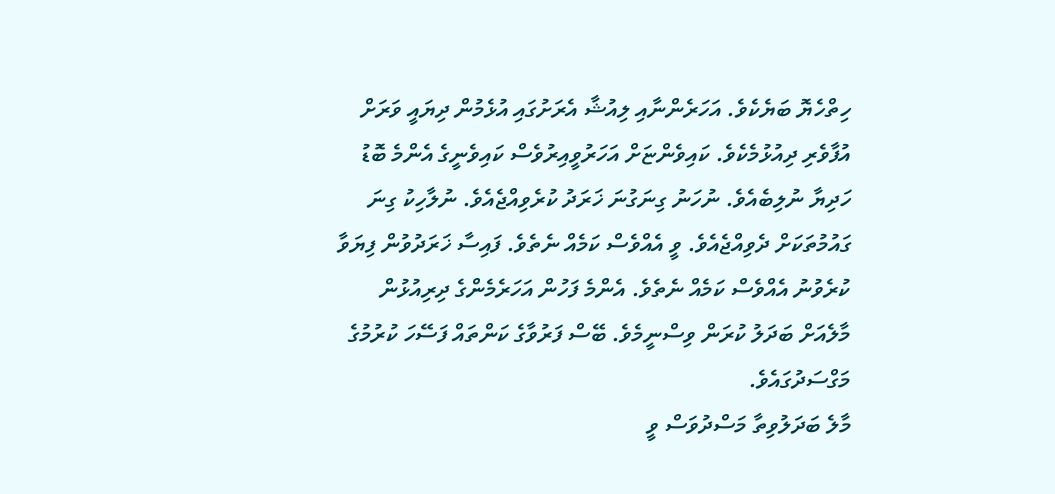ހިތްހެޔޮ ބަޔެކެވެ. އަހަރެންނާއި ލިއުޝާ އެރަށުގައި އުޅެމުން ދިޔައީ ވަރަށް އުފާވެރި ދިއުޅުމެކެވެ. ކައިވެންޏަށް އަހަރުވީއިރުވެސް ކައިވެނީގެ އެންމެ ބޮޑު ހަދިޔާ ނުލިބެއެވެ. ނުހަނު ގިނަގުނަ ޚަރަދު ކުރެވިއްޖެއެވެ. ނުލާހިކު ގިނަ ގައުމުތަކަށް ދެވިއްޖެއެވެ. ވީ އެއްވެސް ކަމެއް ނެތެވެ. ފައިސާ ޚަރަދުވުން ފިޔަވާ ކުރެވުނު އެއްވެސް ކަމެއް ނެތެވެ. އެންމެ ފަހުން އަހަރެމެންގެ ދިރިއުޅުން މާލެއަށް ބަދަލު ކުރަން ވިސްނީމެވެ. ބޭސް ފަރުވާގެ ކަންތައް ފަސޭހަ ކުރުމުގެ މަގްސަދުގައެވެ.
މާލެ ބަދަލުވިތާ މަސްދުވަސް ވީ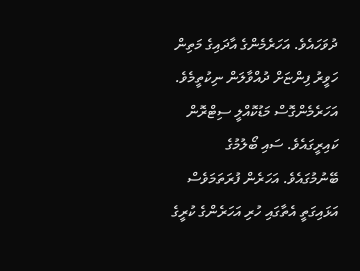ދުވަހައެވެ. އަހަރެމެންގެ އާދައިގެ މަތިން ހަވީރު ފިންޏަށް ދުއްވާލަން ނިކުތީމެވެ. އަހަރެމެންގޮސް މަޑުކޮއްލީ ސިޓްރޮން ކައިރީގައެވެ. ސައި ބޯލުމުގެ ބޭނުމުގައެވެ. އަހަރެން ފުރަތަމަވެސް އަޅައިގަތީ އެތާގައި ހުރި އަހަރެންގެ ކުރީގެ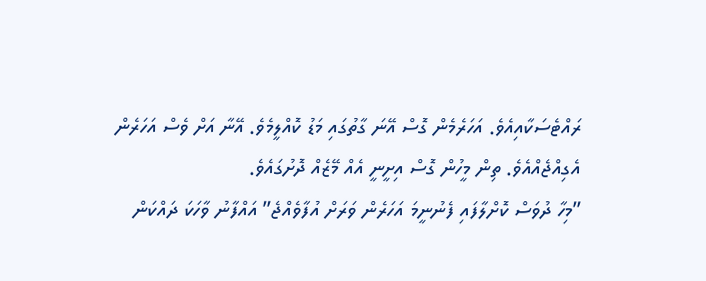ރައްޓެސަކާއިއެވެ. އަހަރެމެން ގޮސް އޭނަ ގާތުގައި މަޑު ކޮއްލީމެވެ. އޭނާ އަށް ވެސް އަހަރެން އެގިއްޖެއްއެވެ. ތިން މީހުން ގޮސް އިށީނީ އެއް މޭޒެއް ދޮށުގައެވެ.
”މިހާ ދުވަސް ކޮށްލާފައި ފެނުނީމަ އަހަރެން ވަރަށް އުފާވެއްޖެ” އައްފާނު ވާހަކަ ދައްކަން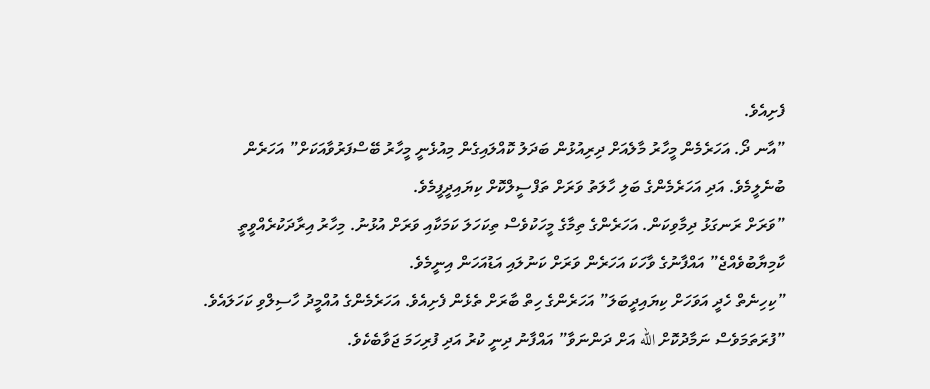ފެށިއެވެ.
”އާނ ދޯ. އަހަރެމެން މީހާރު މާލެއަށް ދިރިއުޅުން ބަދަލު ކޮއްލައިގެން މިއުޅެނީ މީހާރު ބޭސްފަރުވާއަކަށް” އަހަރެން ބުނެލީމެވެ. އަދި އަހަރެމެންގެ ބަލި ހާލަތު ވަރަށް ތަފްސީލްކޮށް ކިޔައިދީފީމެވެ.
”ވަރަށް ރަނގަޅު ދިމާވިކަން. އަހަރެންގެ ތިމާގެ މީހަކުވެސް ތިކަހަލަ ކަމަކާއި ވަރަށް އުޅުނު. މިހާރު އިރާދަކުރެއްވީތީ ކާމިޔާބުވެއްޖެ” އައްފާނުގެ ވާހަކަ އަހަރެން ވަރަށް ކަނުލައި އަޑުއަހަން އިނީމެވެ.
”ކިހިނެތް ހެދީ އަވަހަށް ކިޔައިދީބަލަ” އަހަރެންގެ ހިތް ބާރަށް ތެޅެން ފެށިއެވެ. އަހަރެމެންގެ އުއްމީދު ހާސިލްވި ކަހަލައެވެ.
”ފުރަތަމަވެސް ނަމާދުކޮށް الله އަށް ދަންނަވާ” އައްފާނު ދިނީ ކުރު އަދި ފުރިހަމަ ޖަވާބެކެވެ.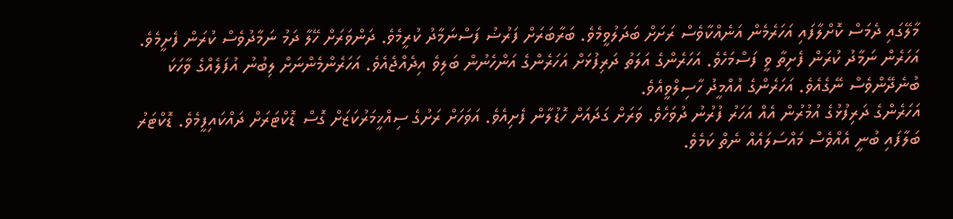މާލޭގައި ދެމަސް ކޮށްލާފައި އަހަރެމެން އަނެއްކާވެސް ރަށަށް ބަދަލުވީމެވެ. ބަރާބަރަށް ފަރުޟު ފަސްނަމާދު ކުރީމެވެ. ދަންވަރަށް ހޭލާ ދަމު ނަމާދުވެސް ކުރަން ފެށީމެވެ. އަހަރެން ނަމާދު ކުރަން ފެށިތާ ވީ ފަސްމަހެވެ. އަހަރެންގެ އަލަތު ދަރިފުޅަށް އަހަރެންގެ އަންހެނުން ބަލިވެ އިދެއްޖެއެވެ. އަހަރެންމެންނަށް ލިބުނު އުފަލެއްގެ ވާހަކަ ބުނެދޭންވެސް ނޭގެއެވެ. އަހަރެންގެ އުއްމީދު ހާސިލްވީއެވެ.
އަހަރެންގެ ދަރިފުޅުގެ އުމުރުން އެއް އަހަރު ފުރުނު ދުވަހެވެ. ވަރަށް ގަދައަށް ހޮޑުލާން ފެށިއެވެ. އަވަހަށް ރަށުގެ ސިއްޚީމަރުކަޒަށް ގޮސް ޑޮކްޓަރަށް ދައްކައިފީމެވެ. ޑޮކްޓަރު ބަލާފައި ބުނީ އެއްވެސް މައްސަލައެއް ނެތް ކަމެވެ.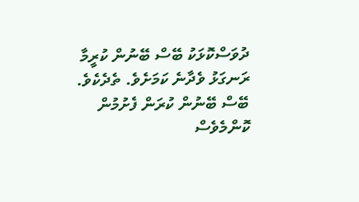ދުވަސްކޮޅަކު ބޭސް ބޭނުން ކުރީމާ ރަނގަޅު ވެދާނެ ކަމަށެވެ. ތެދެކެވެ. ބޭސް ބޭނުން ކުރަން ފެށުމުން ކޮންމެވެސް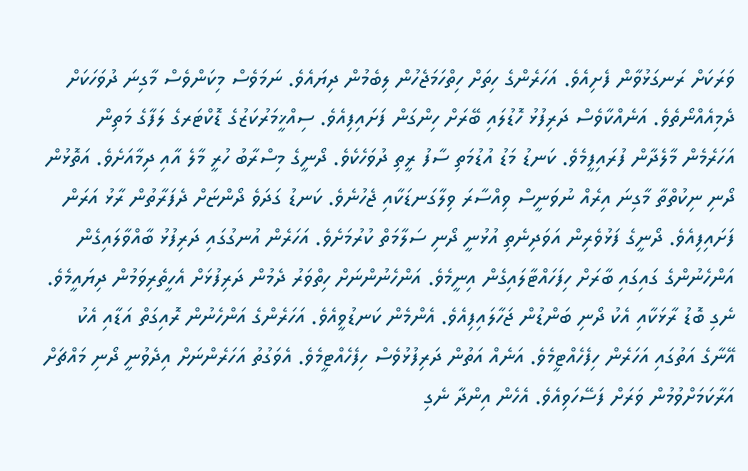ވަރަކަށް ރަނގަޅުވާން ފެށިއެވެ. އަހަރެންގެ ހިތަށް ހިތްހަމަޖެހުން ލިބެމުން ދިޔައެވެ. ނަމަވެސް މިކަންވެސް މާގިނަ ދުވަހަކަށް ދެމިއެއްނޯތެވެ. އަނެއްކާވެސް ދަރިފުޅު ހޮޑުލައި ބޭރަށް ހިންގަން ފަށައިފިއެވެ. ސިއްޚީމަރުކަޒުގެ ޑޮކްޓަރގެ ލަފާގެ މަތިން އަހަރެމެން މާލެދާން ފުރައިފީމެވެ. ކަނޑު މަޑު އުޑުމަތި ސާފު ރީތި ދުވަހެކެވެ. ދޯނީގެ މިސްރާބު ހުރީ މާލެ އާއި ދިމާއަށެވެ. އަތޮޅުން ދޯނި ނިކުތްތާ މާގިނަ އިރެއް ނުވަނީސް ވިއްސާރަ ވިލާގަނޑަކާއި ޖެހުނެވެ. ކަނޑު ގަދަވެ ދޯންޏަށް ދެފަރާތުން ރާޅު އަރަން ފަށައިފިއެވެ. ދޯނީގެ ފަޅުވެރިން އަވަދިނެތި އުޅުނީ ދޯނި ސަލާމަތް ކުރުމަށެވެ. އަހަރެން އުނގުގައި ދަރިފުޅު ބާއްވާލައިގެން އަންހެނުންގެ ގައިގައި ބާރަށް ހިފަހައްޓާލައިގެން އިނީމެވެ. އަންހެނުންނަށް ހިތްވަރު ދެމުން ދަރިފުޅަށް އެހީތެރިވަމުން ދިޔައީމެވެ. ނެގި ބޮޑު ރާޅަކާއި އެކު ދޯނި ބަންޑުން ޖަހާލައިފިއެވެ. އެންމެން ކަނޑުވީއެވެ. އަހަރެންގެ އަންހެނުން ރޮއިގަތް އަޑާއި އެކު އޭނާގެ އަތުގައި އަހަރެން ހިފެހެއްޓީމެވެ. އަނެއް އަތުން ދަރިފުޅުވެސް ހިފެހެއްޓީމެވެ. އެވަގުތު އަހަރެންނަށް އިދެވުނީ ދޯނި މައްޗަށް އަރާކަމަށްވުމުން ވަރަށް ފަސޭހަވިއެވެ. އެހެން އިންދާ ނެގި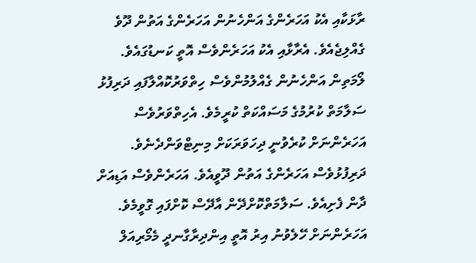ރާޅަކާއި އެކު އަހަރެންގެ އަންހެނުން އަހަރެންގެ އަތުން ދޫވެ ގެއްލިޖެއެވެ. އެރާޅާއި އެކު އަހަރެންވެސް އޮތީ ކަނޑުގައެވެ. ލޯމަތިން އަންހެނުން ގެއްލުމުންވެސް ހިތްވަރުކޮއްލާފައި ދަރިފުޅު ސަލާމަތް ކުރުމުގެ މަސައްކަތް ކުރީމެވެ. އެހިތްވަރުވެސް އަހަރެންނަށް ކުރެވުނީ ދިހަވަރަކަށް މިނިޓްވަންދެނެވެ. ދަރިފުޅުވެސް އަހަރެންގެ އަތުން ދޫވީއެވެ. އަހަރެންވެސް އަޑިއަށް ދާން ފެށިއެވެ. ސަލާމަތްކޮށްދޭން އާދޭސް ކޮށްފައި ގޮވީމެވެ.
އަހަރެންނަށް ހޭލެވުނު އިރު އޮތީ އިންދިރާގާނދީ މެމޯރިއަލް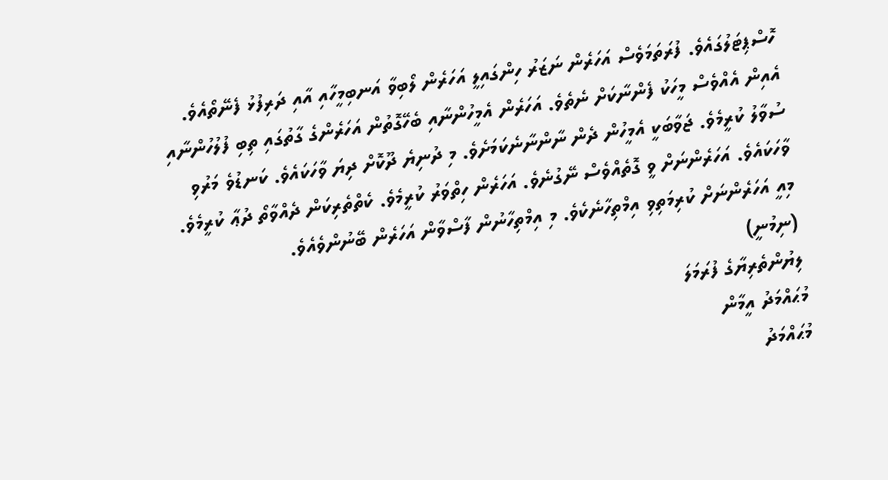ހޮސްޕިޓަލުގައެވެ. ފުރަތަމަވެސް އަހަރެން ނަޒަރު ހިންގައިލީ އަހަރެން ލޯބިވާ އަނބިމީހާއި އާއި ދަރިފުޅު ފެނޭތޯއެވެ. އެއިން އެއްވެސް މީހަކު ފެންނާކަށް ނެތެވެ. އަހަރެން އެމީހުންނާއި ބެހޭގޮތުން އަހަރެންގެ ގާތުގައި ތިބި ފުލުހުންނާއި ސުވާލު ކުރީމެވެ. ޖަވާބަކީ އެމީހުން ދެން ނާންނާނެކަމަށެވެ. މި ދުނިޔެ ދޫކޮށް ދިޔަ ވާހަކައެވެ. ކަނޑުވެ މަރުވި ވާހަކައެވެ. އަހަރެންނަށް ވީ ގޮތެއްވެސް ނޭގުނެވެ. އަހަރެން ހިތްވަރު ކުރީމެވެ. ކެތްތެރިކަން ދެއްވާތޯ ދުޢާ ކުރީމެވެ. މިއީ އަހަރެންނަށް ކުރިމަތިވި އިމްތިހާނެކެވެ. މި އިމްތިހާނުން ފާސްވާން އަހަރެން ބޭނުންވެއެވެ.
(ނިމުނީ)
ލިޔުންތެރިޔާގެ ފުރަމަލަ
މުޙައްމަދު އީމާން
މުޙައްމަދު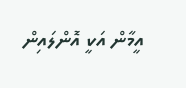އީމާން އަކީ އޮންލައިން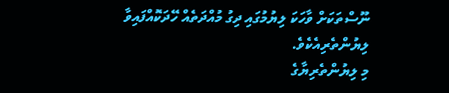ނޫސްތަކަށް ވާހަކަ ލިޔުމުގައި ދިގު މުއްދަތެއް ހޭދަކޮއްފައިވާ ލިޔުންތެރިއެކެވެ.
މި ލިޔުންތެރިޔާގެ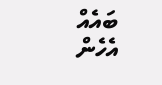ބައެއް އެހެން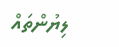ލިޔުންތައް